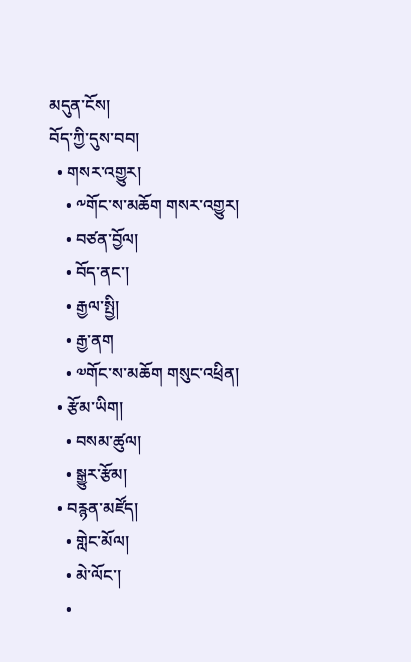མདུན་ངོས།
བོད་ཀྱི་དུས་བབ།
  • གསར་འགྱུར།
    • ༸གོང་ས་མཆོག གསར་འགྱུར།
    • བཙན་བྱོལ།
    • བོད་ནང་།
    • རྒྱལ་སྤྱི།
    • རྒྱ་ནག
    • ༧གོང་ས་མཆོག གསུང་འཕྲིན།
  • རྩོམ་ཡིག།
    • བསམ་ཚུལ།
    • སྒྱུར་རྩོམ།
  • བརྙན་མཛོད།
    • གླེང་མོལ།
    • མེ་ལོང་།
    •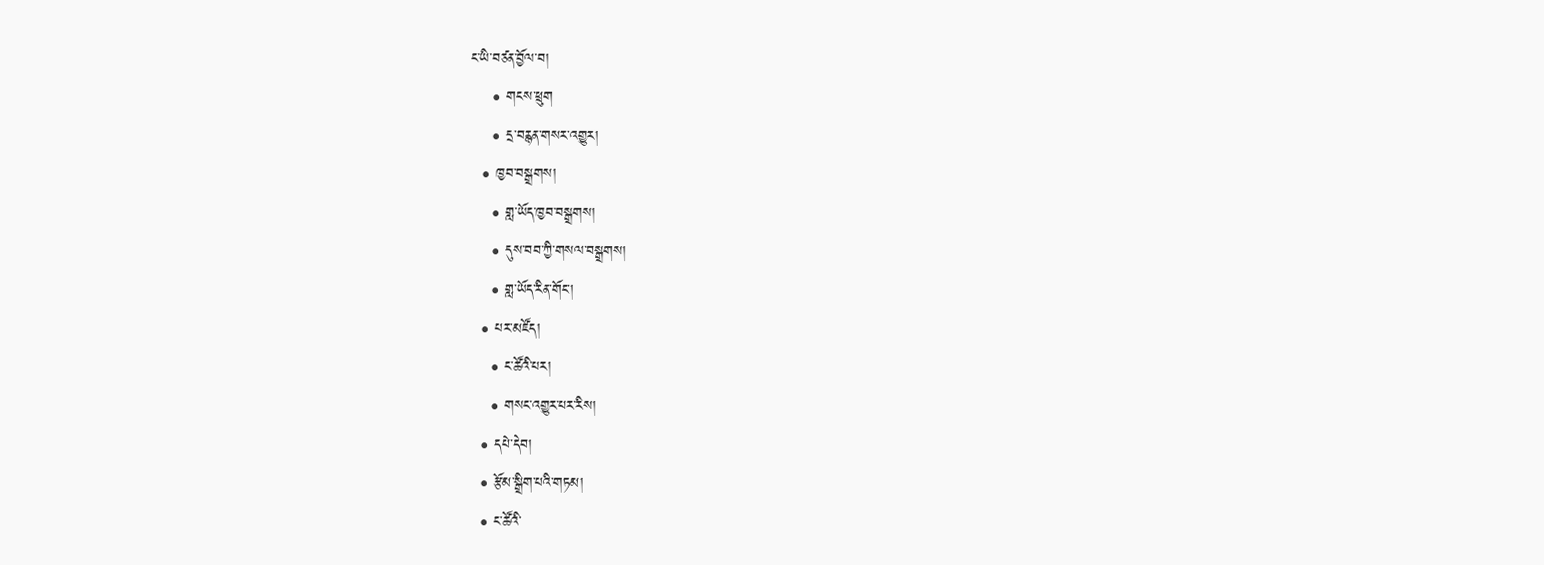ང་ཡི་བཙན་བྱོལ་བ།
    • གངས་ཕྲུག
    • དྲ་བརྙན་གསར་འགྱུར།
  • ཁྱབ་བསྒྲགས།
    • གླ་ཡོད་ཁྱབ་བསྒྲགས།
    • དུས་བབ་ཀྱི་གསལ་བསྒྲགས།
    • གླ་ཡོད་རིན་གོང་།
  • པར་མཛོད།
    • ང་ཚོའི་པར།
    • གསང་འགྱུར་པར་རིས།
  • དཔེ་དེབ།
  • རྩོམ་སྒྲིག་པའི་གཏམ།
  • ང་ཚོའི་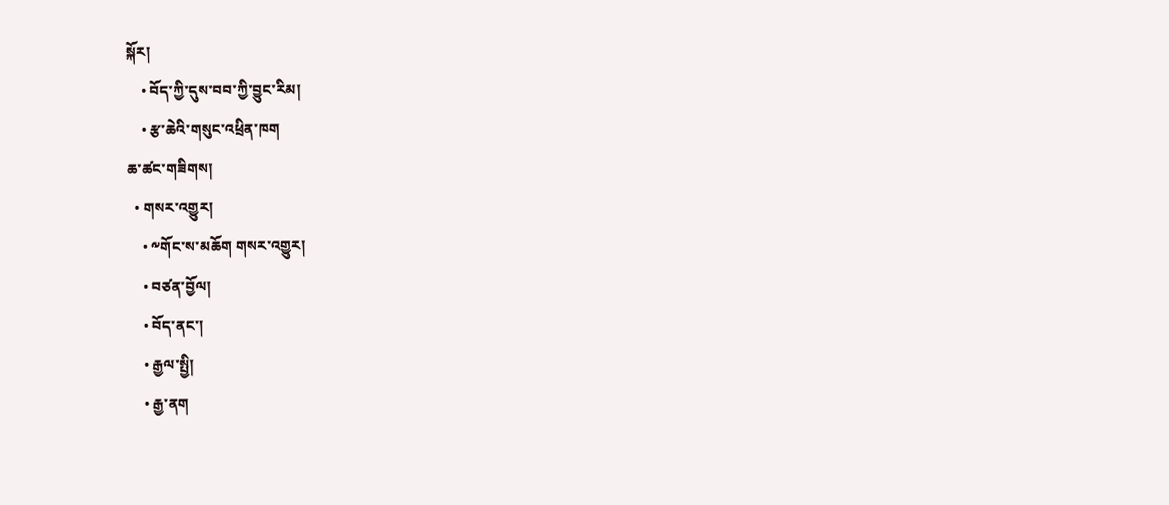སྐོར།
    • བོད་ཀྱི་དུས་བབ་ཀྱི་བྱུང་རིམ།
    • རྩ་ཆེའི་གསུང་འཕྲིན་ཁག
ཆ་ཚང་གཟིགས།
  • གསར་འགྱུར།
    • ༸གོང་ས་མཆོག གསར་འགྱུར།
    • བཙན་བྱོལ།
    • བོད་ནང་།
    • རྒྱལ་སྤྱི།
    • རྒྱ་ནག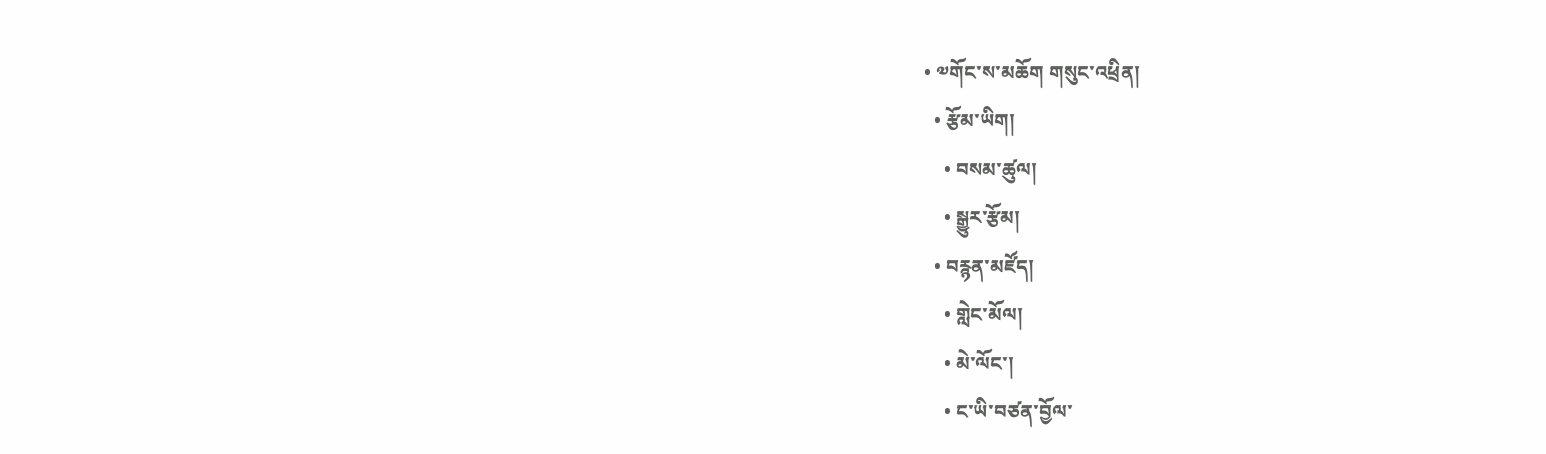• ༧གོང་ས་མཆོག གསུང་འཕྲིན།
  • རྩོམ་ཡིག།
    • བསམ་ཚུལ།
    • སྒྱུར་རྩོམ།
  • བརྙན་མཛོད།
    • གླེང་མོལ།
    • མེ་ལོང་།
    • ང་ཡི་བཙན་བྱོལ་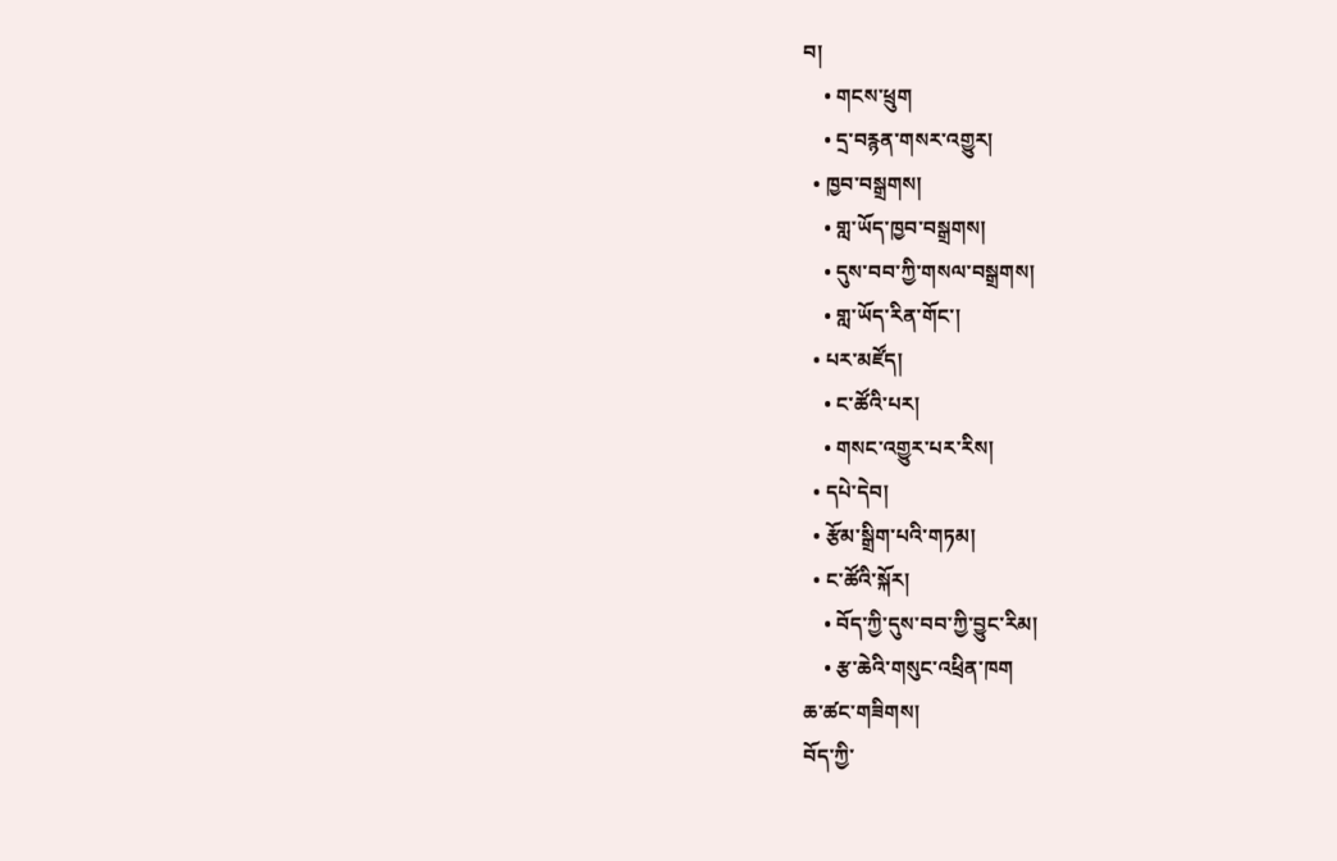བ།
    • གངས་ཕྲུག
    • དྲ་བརྙན་གསར་འགྱུར།
  • ཁྱབ་བསྒྲགས།
    • གླ་ཡོད་ཁྱབ་བསྒྲགས།
    • དུས་བབ་ཀྱི་གསལ་བསྒྲགས།
    • གླ་ཡོད་རིན་གོང་།
  • པར་མཛོད།
    • ང་ཚོའི་པར།
    • གསང་འགྱུར་པར་རིས།
  • དཔེ་དེབ།
  • རྩོམ་སྒྲིག་པའི་གཏམ།
  • ང་ཚོའི་སྐོར།
    • བོད་ཀྱི་དུས་བབ་ཀྱི་བྱུང་རིམ།
    • རྩ་ཆེའི་གསུང་འཕྲིན་ཁག
ཆ་ཚང་གཟིགས།
བོད་ཀྱི་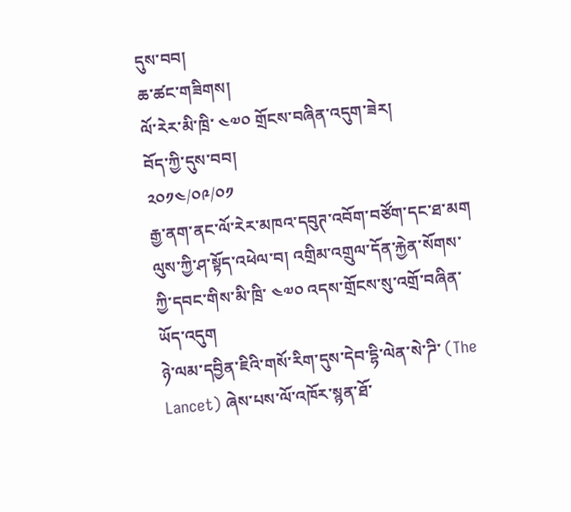དུས་བབ།
ཆ་ཚང་གཟིགས།
ལོ་རེར་མི་ཁྲི་ ༤༧༠ གྲོངས་བཞིན་འདུག་ཟེར།
བོད་ཀྱི་དུས་བབ།
༢༠༡༤/༠༩/༠༡
རྒྱ་ནག་ནང་ལོ་རེར་མཁའ་དབུཊ་འབོག་བཙོག་དང་ཐ་མག ལུས་ཀྱི་ཤ་སྟོད་འཕེལ་བ། འགྲིམ་འགྲུལ་དོན་རྐྱེན་སོགས་ཀྱི་དབང་གིས་མི་ཁྲི་ ༤༧༠ འདས་གྲོངས་སུ་འགྲོ་བཞིན་ཡོད་འདུག
ཉེ་ལམ་དབྱིན་ཇིའི་གསོ་རིག་དུས་དེབ་དྷི་ལེན་སེ་ཌི་ (The Lancet) ཞེས་པས་ལོ་འཁོར་སྙན་ཐོ་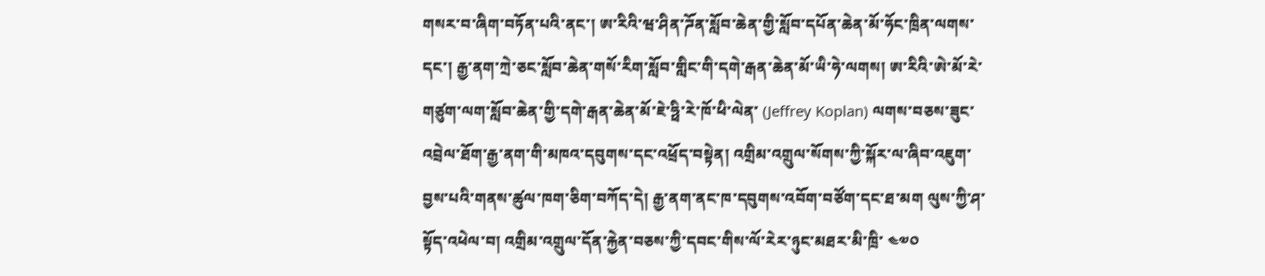གསར་བ་ཞིག་བཏོན་པའི་ནང་། ཨ་རིའི་ཝ་ཤིན་ཌོན་སློབ་ཆེན་གྱི་སློབ་དཔོན་ཆེན་མོ་ཧོང་ཁྲིན་ལགས་དང་། རྒྱ་ནག་ཀྲེ་ཅང་སློབ་ཆེན་གསོ་རིག་སློབ་གླིང་གི་དགེ་རྒན་ཆེན་མོ་ཡི་ཧེ་ལགས། ཨ་རིའི་ཨེ་མོ་རེ་གཙུག་ལག་སློབ་ཆེན་གྱི་དགེ་རྒན་ཆེན་མོ་ཇེ་ཧྥི་རེ་ཁོ་ཕི་ལེན་ (Jeffrey Koplan) ལགས་བཅས་ཟུང་འབྲེལ་ཐོག་རྒྱ་ནག་གི་མཁའ་དབུགས་དང་འཕྲོད་བསྟེན། འགྲིམ་འགྲུལ་སོགས་ཀྱི་སྐོར་ལ་ཞིབ་འཇུག་བྱས་པའི་གནས་ཚུལ་ཁག་ཅིག་བཀོད་དེ། རྒྱ་ནག་ནང་ཁ་དབུགས་འབོག་བཙོག་དང་ཐ་མག ལུས་ཀྱི་ཤ་སྟོད་འཕེལ་བ། འགྲིམ་འགྲུལ་དོན་རྐྱེན་བཅས་ཀྱི་དབང་གིས་ལོ་རེར་ཉུང་མཐར་མི་ཁྲི་ ༤༧༠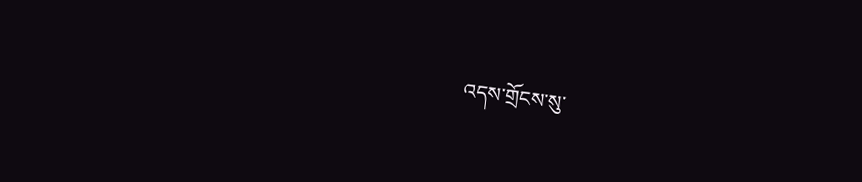འདས་གྲོངས་སུ་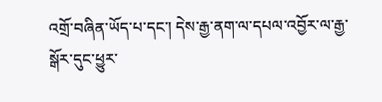འགྲོ་བཞིན་ཡོད་པ་དང་། དེས་རྒྱ་ནག་ལ་དཔལ་འབྱོར་ལ་རྒྱ་སྒོར་དུང་ཕྱུར་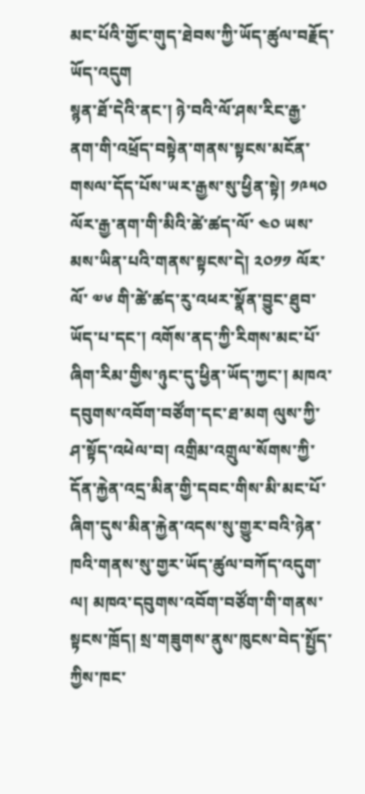མང་པོའི་གྱོང་གུད་ཐེབས་ཀྱི་ཡོད་ཚུལ་བརྗོད་ཡོད་འདུག
སྙན་ཐོ་དེའི་ནང་། ཉེ་བའི་ལོ་ཤས་རིང་རྒྱ་ནག་གི་འཕྲོད་བསྟེན་གནས་སྟངས་མངོན་གསལ་དོད་པོས་ཡར་རྒྱས་སུ་ཕྱིན་སྟེ། ༡༩༥༠ ལོར་རྒྱ་ནག་གི་མིའི་ཚེ་ཚད་ལོ་ ༤༠ ཡས་མས་ཡིན་པའི་གནས་སྟངས་དེ། ༢༠༡༡ ལོར་ལོ་ ༧༦ གི་ཚེ་ཚད་རུ་འཕར་སྣོན་བྱུང་ཐུབ་ཡོད་པ་དང་། འགོས་ནད་ཀྱི་རིགས་མང་པོ་ཞིག་རིམ་གྱིས་ཉུང་དུ་ཕྱིན་ཡོད་ཀྱང་། མཁའ་དབུགས་འབོག་བཙོག་དང་ཐ་མག ལུས་ཀྱི་ཤ་སྟོད་འཕེལ་བ། འགྲིམ་འགྲུལ་སོགས་ཀྱི་དོན་རྐྱེན་འདྲ་མིན་གྱི་དབང་གིས་མི་མང་པོ་ཞིག་དུས་མིན་རྐྱེན་འདས་སུ་གྱུར་བའི་ཉེན་ཁའི་གནས་སུ་གྱར་ཡོད་ཚུལ་བཀོད་འདུག་ལ། མཁའ་དབུགས་འབོག་བཙོག་གི་གནས་སྟངས་ཁྲོད། སྲ་གཟུགས་ནུས་ཁུངས་བེད་སྤྱོད་ཀྱིས་ཁང་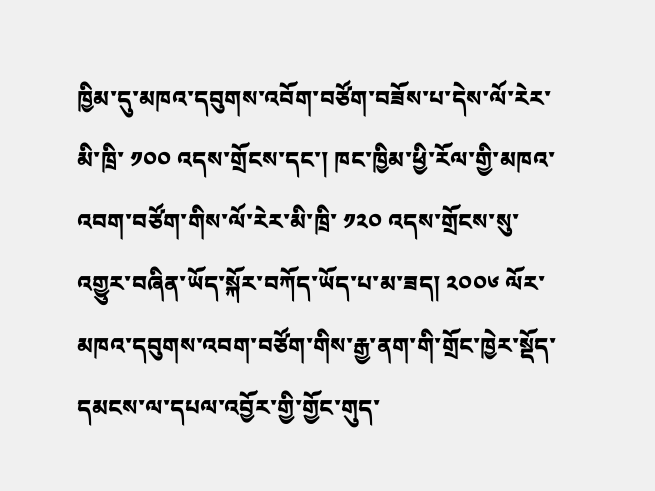ཁྱིམ་དུ་མཁའ་དབུགས་འབོག་བཙོག་བཟོས་པ་དེས་ལོ་རེར་མི་ཁྲི་ ༡༠༠ འདས་གྲོངས་དང་། ཁང་ཁྱིམ་ཕྱི་རོལ་གྱི་མཁའ་འབག་བཙོག་གིས་ལོ་རེར་མི་ཁྲི་ ༡༢༠ འདས་གྲོངས་སུ་འགྱུར་བཞིན་ཡོད་སྐོར་བཀོད་ཡོད་པ་མ་ཟད། ༢༠༠༦ ལོར་མཁའ་དབུགས་འབག་བཙོག་གིས་རྒྱ་ནག་གི་གྲོང་ཁྱེར་སྡོད་དམངས་ལ་དཔལ་འབྱོར་གྱི་གྱོང་གུད་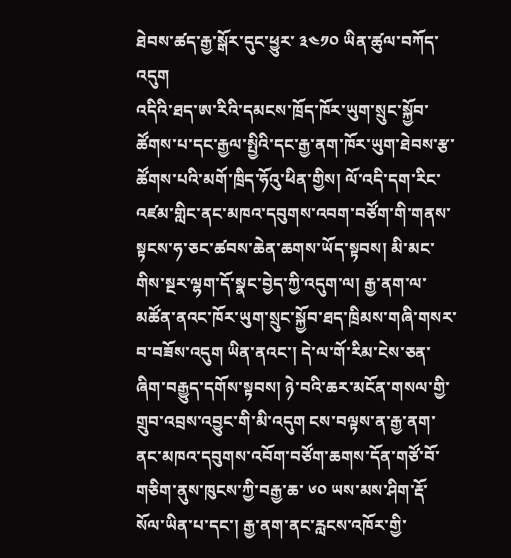ཐེབས་ཚད་རྒྱ་སྒོར་དུང་ཕྱུར་ ༣༤༡༠ ཡིན་ཚུལ་བཀོད་འདུག
འདིའི་ཐད་ཨ་རིའི་དམངས་ཁྲོད་ཁོར་ཡུག་སྲུང་སྐྱོབ་ཚོགས་པ་དང་རྒྱལ་སྤྱིའི་དང་རྒྱ་ནག་ཁོར་ཡུག་ཐེབས་རྩ་ཚོགས་པའི་མགོ་ཁྲིད་ཧོའུ་ཕིན་གྱིས། ལོ་འདི་དག་རིང་འཛམ་གླིང་ནང་མཁའ་དབུགས་འབག་བཙོག་གི་གནས་སྟངས་ཧ་ཅང་ཚབས་ཆེན་ཆགས་ཡོད་སྟབས། མི་མང་གིས་སྔར་ལྷག་དོ་སྣང་བྱེད་ཀྱི་འདུག་ལ། རྒྱ་ནག་ལ་མཚོན་ནའང་ཁོར་ཡུག་སྲུང་སྐྱོབ་ཐད་ཁྲིམས་གཞི་གསར་བ་བཟོས་འདུག ཡིན་ནའང་། དེ་ལ་གོ་རིམ་ངེས་ཅན་ཞིག་བརྒྱུད་དགོས་སྟབས། ཉེ་བའི་ཆར་མངོན་གསལ་གྱི་གྲུབ་འབྲས་འབྱུང་གི་མི་འདུག ངས་བལྟས་ན་རྒྱ་ནག་ནང་མཁའ་དབུགས་འབོག་བཙོག་ཆགས་དོན་གཙོ་བོ་གཅིག་ནུས་ཁུངས་ཀྱི་བརྒྱ་ཆ་ ༦༠ ཡས་མས་ཤིག་རྡོ་སོལ་ཡིན་པ་དང་། རྒྱ་ནག་ནང་རླངས་འཁོར་གྱི་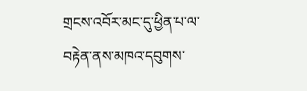གྲངས་འབོར་མང་དུ་ཕྱིན་པ་ལ་བརྟེན་ནས་མཁའ་དབུགས་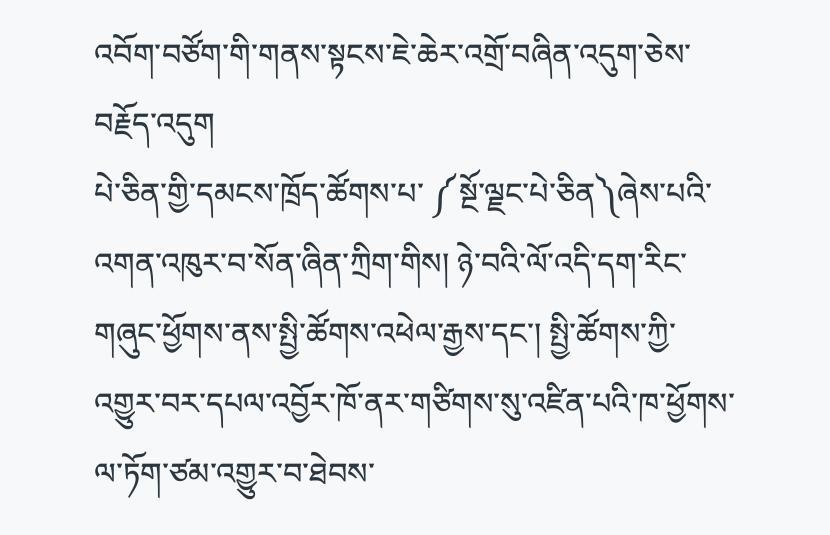འབོག་བཙོག་གི་གནས་སྟངས་ཇེ་ཆེར་འགྲོ་བཞིན་འདུག་ཅེས་བརྗོད་འདུག
པེ་ཅིན་གྱི་དམངས་ཁྲོད་ཚོགས་པ་ ༼སྔོ་ལྗང་པེ་ཅིན༽ཞེས་པའི་འགན་འཁུར་བ་སོན་ཞིན་ཀྲིག་གིས། ཉེ་བའི་ལོ་འདི་དག་རིང་གཞུང་ཕྱོགས་ནས་སྤྱི་ཚོགས་འཕེལ་རྒྱས་དང་། སྤྱི་ཚོགས་ཀྱི་འགྱུར་བར་དཔལ་འབྱོར་ཁོ་ནར་གཙིགས་སུ་འཛིན་པའི་ཁ་ཕྱོགས་ལ་ཏོག་ཙམ་འགྱུར་བ་ཐེབས་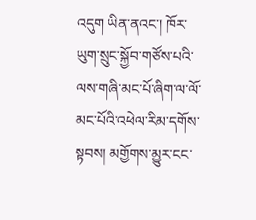འདུག ཡིན་ནའང་། ཁོར་ཡུག་སྲུང་སྐྱོབ་གཙོས་པའི་ལས་གཞི་མང་པོ་ཞིག་ལ་ལོ་མང་པོའི་འཕེལ་རིམ་དགོས་སྟབས། མགྱོགས་མྱུར་ངང་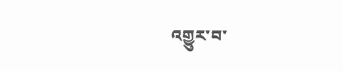འགྱུར་བ་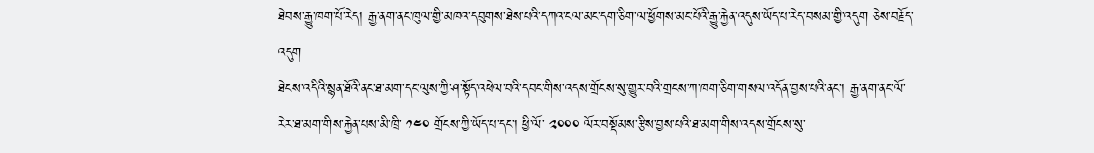ཐེབས་རྒྱུ་ཁག་པོ་རེད། རྒྱ་ནག་ནང་ཁུལ་གྱི་མཁའ་དབུགས་ཐེས་པའི་དཀའ་ངལ་མང་དག་ཅིག་ལ་ཕྱོགས་མང་པོའི་རྒྱུ་རྐྱེན་འདུས་ཡོད་པ་རེད་བསམ་གྱི་འདུག ཅེས་བརྗོད་འདུག
ཐེངས་འདིའི་སྙན་ཐོའི་ནང་ཐ་མག་དང་ལུས་ཀྱི་ཤ་སྟོད་འཕེལ་བའི་དབང་གིས་འདས་གྲོངས་སུ་གྱུར་བའི་གྲངས་ཀ་ཁག་ཅིག་གསལ་འདོན་བྱས་པའི་ནང་། རྒྱ་ནག་ནང་ལོ་རེར་ཐ་མག་གིས་རྐྱེན་པས་མི་ཁྲི་ ༡༤༠ གྲོངས་ཀྱི་ཡོད་པ་དང་། ཕྱི་ལོ་ ༢༠༠༠ ལོར་བསྡོམས་རྩིས་བྱས་པའི་ཐ་མག་གིས་འདས་གྲོངས་སུ་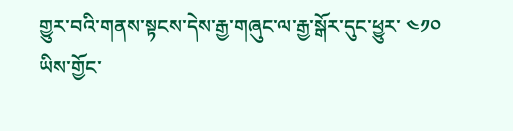གྱུར་བའི་གནས་སྟངས་དེས་རྒྱ་གཞུང་ལ་རྒྱ་སྒོར་དུང་ཕྱུར་ ༤༡༠ ཡིས་གྱོང་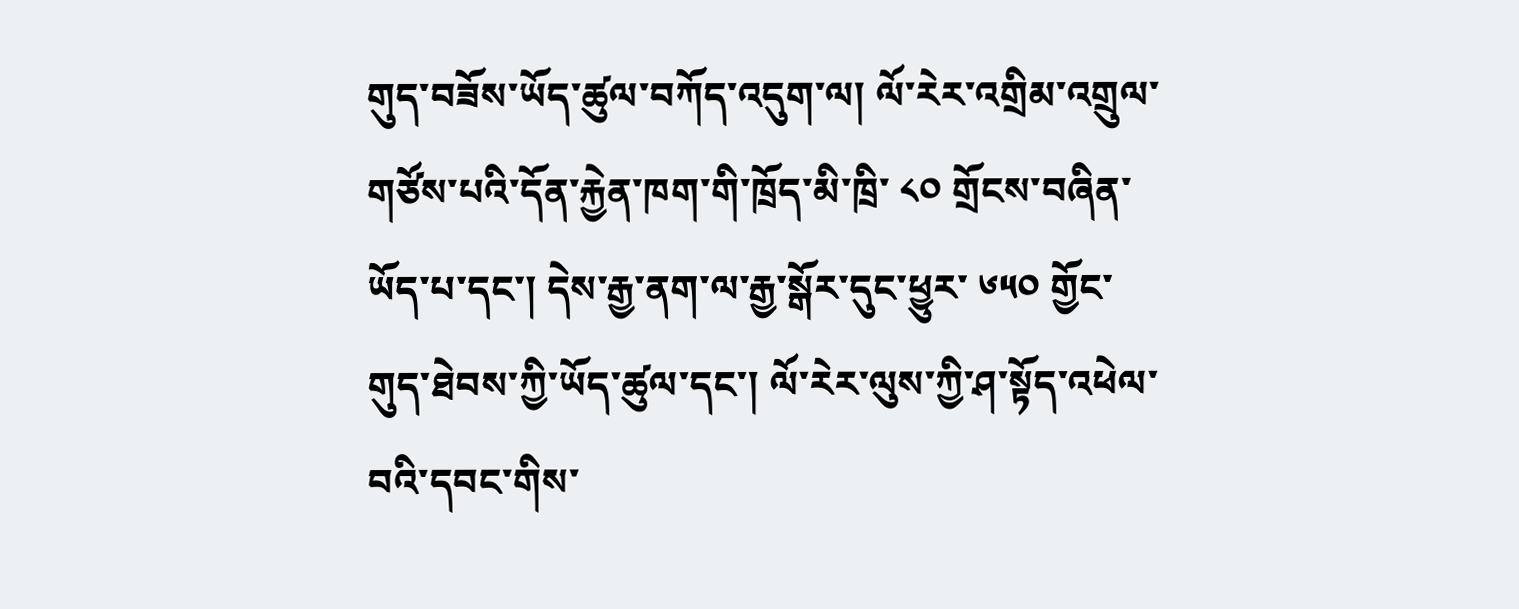གུད་བཟོས་ཡོད་ཚུལ་བཀོད་འདུག་ལ། ལོ་རེར་འགྲིམ་འགྲུལ་གཙོས་པའི་དོན་རྐྱེན་ཁག་གི་ཁྲོད་མི་ཁྲི་ ༨༠ གྲོངས་བཞིན་ཡོད་པ་དང་། དེས་རྒྱ་ནག་ལ་རྒྱ་སྒོར་དུང་ཕྱུར་ ༦༥༠ གྱོང་གུད་ཐེབས་ཀྱི་ཡོད་ཚུལ་དང་། ལོ་རེར་ལུས་ཀྱི་ཤ་སྟོད་འཕེལ་བའི་དབང་གིས་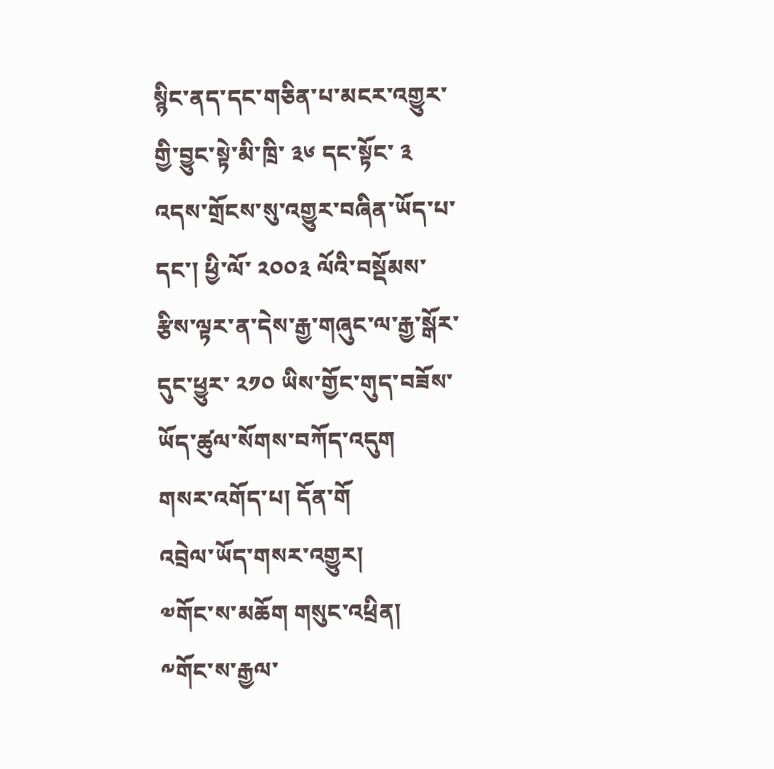སྙིང་ནད་དང་གཅིན་པ་མངར་འགྱུར་གྱི་བྱུང་སྟེ་མི་ཁྲི་ ༣༦ དང་སྟོང་ ༣ འདས་གྲོངས་སུ་འགྱུར་བཞིན་ཡོད་པ་དང་། ཕྱི་ལོ་ ༢༠༠༣ ལོའི་བསྡོམས་རྩིས་ལྟར་ན་དེས་རྒྱ་གཞུང་ལ་རྒྱ་སྒོར་དུང་ཕྱུར་ ༢༡༠ ཡིས་གྱོང་གུད་བཟོས་ཡོད་ཚུལ་སོགས་བཀོད་འདུག
གསར་འགོད་པ། དོན་གོ
འབྲེལ་ཡོད་གསར་འགྱུར།
༧གོང་ས་མཆོག གསུང་འཕྲིན།
༸གོང་ས་རྒྱལ་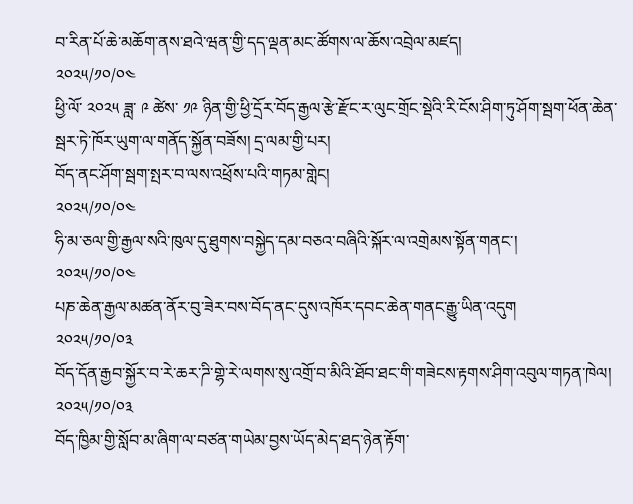བ་རིན་པོ་ཆེ་མཆོག་ནས་ཐའེ་ཝན་གྱི་དད་ལྡན་མང་ཚོགས་ལ་ཆོས་འབྲེལ་མཛད།
༢༠༢༥/༡༠/༠༤
ཕྱི་ལོ་ ༢༠༢༥ ཟླ་ ༩ ཚེས་ ༡༩ ཉིན་གྱི་ཕྱི་དྲོར་བོད་རྒྱལ་རྩེ་རྫོང་ར་ལུང་གྲོང་སྡེའི་རི་ངོས་ཤིག་ཏུ་ཤོག་སྦག་ཕོན་ཆེན་སྦར་ཏེ་ཁོར་ཡུག་ལ་གནོད་སྐྱོན་བཟོས། དྲ་ལམ་གྱི་པར།
བོད་ནང་ཤོག་སྦག་སྤར་བ་ལས་འཕྲོས་པའི་གཏམ་གླེང།
༢༠༢༥/༡༠/༠༤
ཧི་མ་ཅལ་གྱི་རྒྱལ་སའི་ཁུལ་དུ་ཐུགས་བསྐྱེད་དམ་བཅའ་བཞིའི་སྐོར་ལ་འགྲེམས་སྟོན་གནང་།
༢༠༢༥/༡༠/༠༤
པཎ་ཆེན་རྒྱལ་མཚན་ནོར་བུ་ཟེར་བས་བོད་ནང་དུས་འཁོར་དབང་ཆེན་གནང་རྒྱུ་ཡིན་འདུག
༢༠༢༥/༡༠/༠༣
བོད་དོན་རྒྱབ་སྐྱོར་བ་རེ་ཆར་ཌི་གྷེ་རེ་ལགས་སུ་འགྲོ་བ་མིའི་ཐོབ་ཐང་གི་གཟེངས་རྟགས་ཤིག་འབུལ་གཏན་ཁེལ།
༢༠༢༥/༡༠/༠༣
བོད་ཁྱིམ་གྱི་སློབ་མ་ཞིག་ལ་བཙན་གཡེམ་བྱས་ཡོད་མེད་ཐད་ཉེན་རྟོག་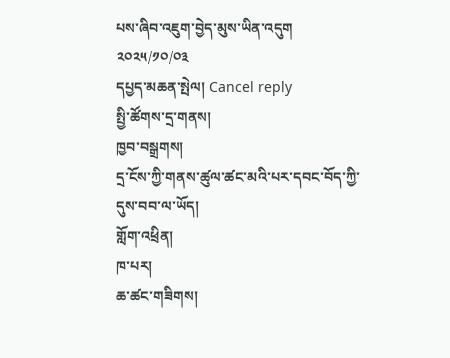པས་ཞིབ་འཇུག་བྱེད་མུས་ཡིན་འདུག
༢༠༢༥/༡༠/༠༣
དཔྱད་མཆན་སྤེལ། Cancel reply
སྤྱི་ཚོགས་དྲ་གནས།
ཁྱབ་བསྒྲགས།
དྲ་ངོས་ཀྱི་གནས་ཚུལ་ཚང་མའི་པར་དབང་བོད་ཀྱི་དུས་བབ་ལ་ཡོད།
གློག་འཕྲིན།
ཁ་པར།
ཆ་ཚང་གཟིགས།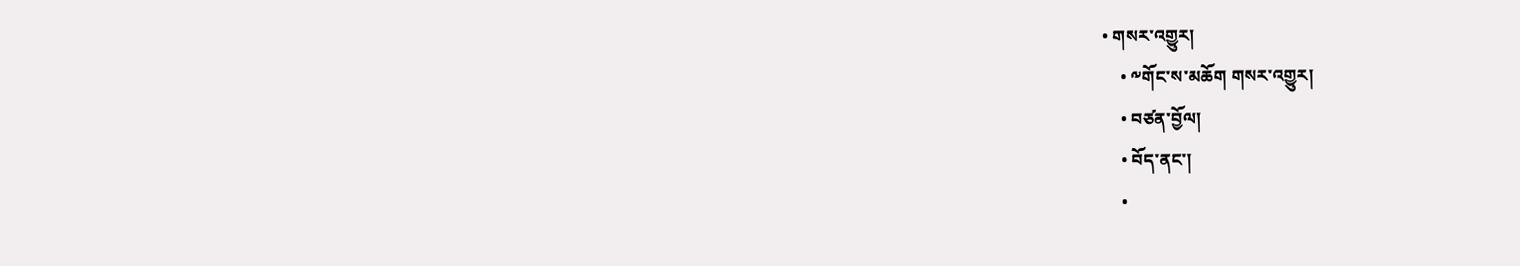• གསར་འགྱུར།
    • ༸གོང་ས་མཆོག གསར་འགྱུར།
    • བཙན་བྱོལ།
    • བོད་ནང་།
    •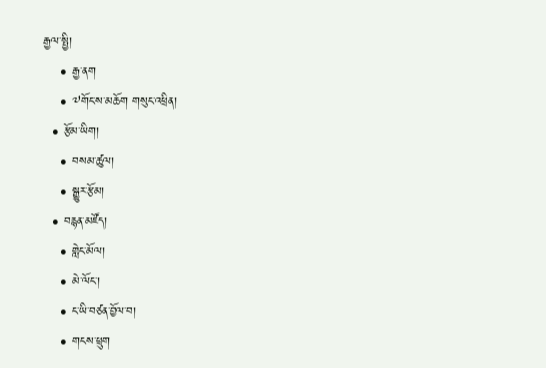རྒྱལ་སྤྱི།
    • རྒྱ་ནག
    • ༧གོང་ས་མཆོག གསུང་འཕྲིན།
  • རྩོམ་ཡིག།
    • བསམ་ཚུལ།
    • སྒྱུར་རྩོམ།
  • བརྙན་མཛོད།
    • གླེང་མོལ།
    • མེ་ལོང་།
    • ང་ཡི་བཙན་བྱོལ་བ།
    • གངས་ཕྲུག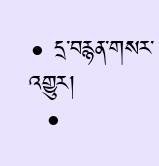• དྲ་བརྙན་གསར་འགྱུར།
  •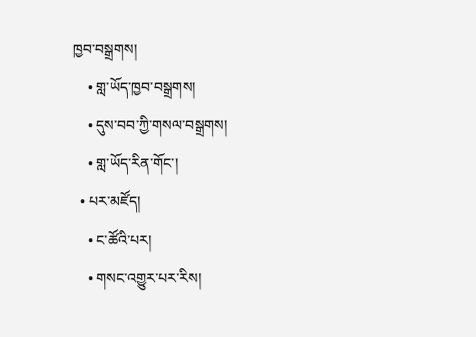ཁྱབ་བསྒྲགས།
    • གླ་ཡོད་ཁྱབ་བསྒྲགས།
    • དུས་བབ་ཀྱི་གསལ་བསྒྲགས།
    • གླ་ཡོད་རིན་གོང་།
  • པར་མཛོད།
    • ང་ཚོའི་པར།
    • གསང་འགྱུར་པར་རིས།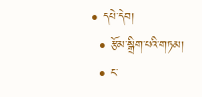• དཔེ་དེབ།
  • རྩོམ་སྒྲིག་པའི་གཏམ།
  • ང་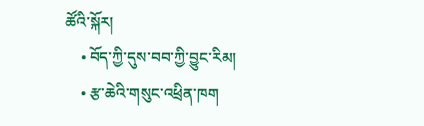ཚོའི་སྐོར།
    • བོད་ཀྱི་དུས་བབ་ཀྱི་བྱུང་རིམ།
    • རྩ་ཆེའི་གསུང་འཕྲིན་ཁག